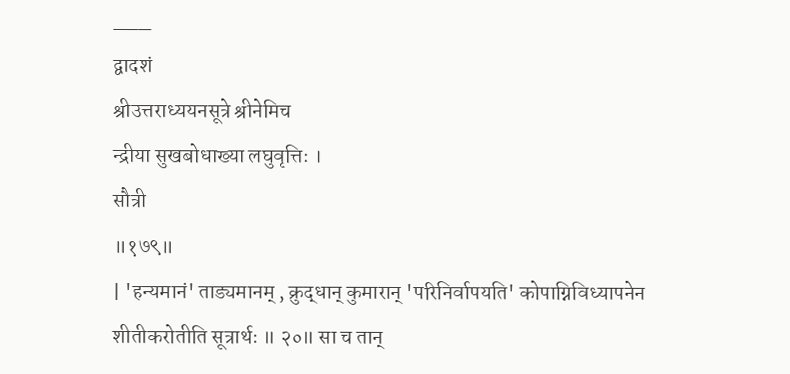___
द्वादशं
श्रीउत्तराध्ययनसूत्रे श्रीनेमिच
न्द्रीया सुखबोधाख्या लघुवृत्तिः ।
सौत्री
॥१७९॥
| 'हन्यमानं' ताड्यमानम् , क्रुद्धान् कुमारान् 'परिनिर्वापयति' कोपाग्निविध्यापनेन शीतीकरोतीति सूत्रार्थः ॥ २०॥ सा च तान्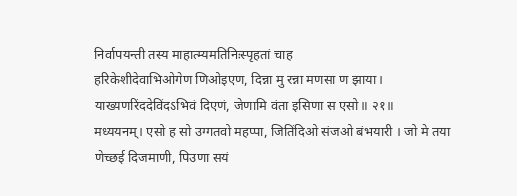निर्वापयन्ती तस्य माहात्म्यमतिनिःस्पृहतां चाह
हरिकेशीदेवाभिओगेण णिओइएण, दिन्ना मु रन्ना मणसा ण झाया।
याख्यणरिंददेविंदऽभिवं दिएणं, जेणामि वंता इसिणा स एसो॥ २१॥
मध्ययनम्। एसो ह सो उग्गतवो महप्पा, जितिंदिओ संजओ बंभयारी । जो मे तया णेच्छई दिजमाणी, पिउणा सयं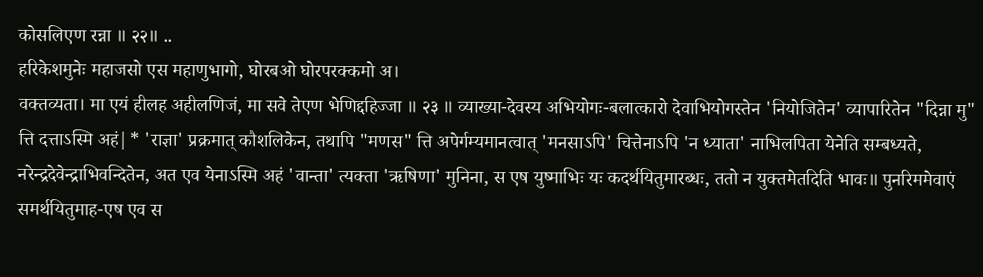कोसलिएण रन्ना ॥ २२॥ ..
हरिकेशमुनेः महाजसो एस महाणुभागो, घोरबओ घोरपरक्कमो अ।
वक्तव्यता। मा एयं हीलह अहीलणिजं, मा सवे तेएण भेणिद्दहिज्जा ॥ २३ ॥ व्याख्या-देवस्य अभियोगः-बलात्कारो देवाभियोगस्तेन 'नियोजितेन' व्यापारितेन "दिन्ना मु" त्ति दत्ताऽस्मि अहं|* 'राज्ञा' प्रक्रमात् कौशलिकेन, तथापि "मणस" त्ति अपेर्गम्यमानत्वात् 'मनसाऽपि' चित्तेनाऽपि 'न ध्याता' नाभिलपिता येनेति सम्बध्यते, नरेन्द्रदेवेन्द्राभिवन्दितेन, अत एव येनाऽस्मि अहं 'वान्ता' त्यक्ता 'ऋषिणा' मुनिना, स एष युष्माभिः यः कदर्थयितुमारब्धः, ततो न युक्तमेतदिति भावः॥ पुनरिममेवाएं समर्थयितुमाह-एष एव स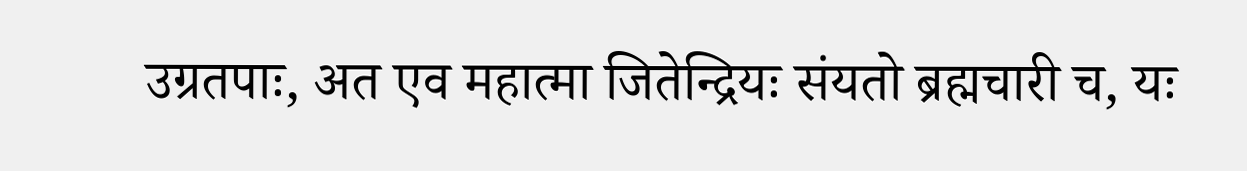उग्रतपाः, अत एव महात्मा जितेन्द्रियः संयतो ब्रह्मचारी च, यः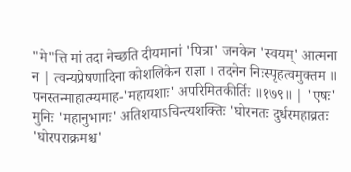"मे"त्ति मां तदा नेच्छति दीयमानां 'पित्रा' जनकेन 'स्वयम्' आत्मना न | त्वन्यप्रेषणादिना कोशलिकेन राज्ञा । तदनेन निःस्पृहत्वमुक्तम ॥ पनस्तन्माहात्म्यमाह-'महायशाः' अपरिमितकीर्तिः ॥१७९॥ | 'एषः' मुनिः 'महानुभागः' अतिशयाऽचिन्त्यशक्तिः 'घोरनतः दुर्धरमहाव्रतः 'घोरपराक्रमश्च'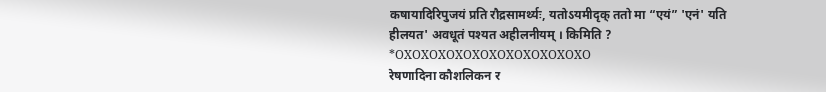कषायादिरिपुजयं प्रति रौद्रसामर्थ्यः, यतोऽयमीदृक् ततो मा “एयं” 'एनं' यति हीलयत' अवधूतं पश्यत अहीलनीयम् । किमिति ?
*OXOXOXOXOXOXOXOXOXOXOXO
रेषणादिना कौशलिकन र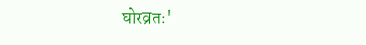घोरव्रतः'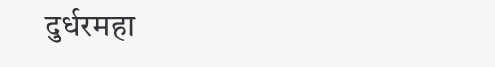दुर्धरमहा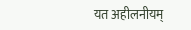यत अहीलनीयम्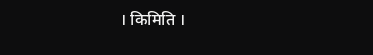। किमिति ।